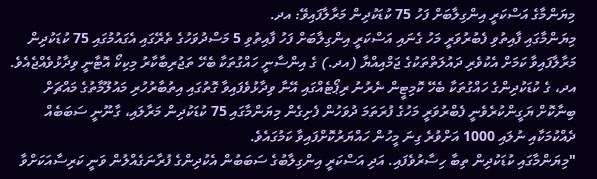މިޔަންމާގެ އަސްކަރީ އިންގިލާބަށް ފަހު 75 ކުޑަކުދިން މަރާލާފައިވޭ: އދ.
މިޔަންމާގައި ފާއިތުވި ފެބުރުވަރީ މަހު ގެނައި އަސްކަރީ އިންގިލާބަށް ފަހު ފާއިތުވި 5 މަސްދުވަހުގެ ތެރޭގައި އެގައުމުގައި 75 ކުޑަކުދިން މަރާލާފައިވާ ކަމަށް އެކުވެރި ދައުލަތްތަކުގެ ޖަމްއިއްޔާ (އދ.) ގެ އިންސާނީ ހައްގުތަކާ ބެހޭ ތަޖުރިބާކާރު މިކިކޯ އޮޓާނީ ވިދާޅުވެއްޖެއެވެ.
އދ، ގެ ކުޑަކުދިންގެ ހައްގުތަކާ ބެހޭ ކޮމިޓީން ނެރުނު ރިޕޯޓެއްގައި އޭނާ ވިދާޅުވެފައިވާ ގޮތުގައި އިތުބާރުހުރި މައުލޫމާތުގެ މައްޗަށް ބިނާކޮށް ޔަގީންކުރެވެނީ ފެބްރުވަރީ މަހުގެ ފުރަތަމަ ދުވަހުން ފެށިގެން މިޔަންމާގައި 75 ކުޑަކުދިން މަރާލައި، ގާނޫނީ ސަބަބެއް ދެއްކުމަކާއި ނުލައި 1000 އަށްވުރެ ގިނަ މީހުން ހައްޔަރުކޮށްފައިވާ ކަމުގައެވެ.
"މިޔަންމާގައި ކުޑަކުދިން ތިބާ ހިސާރުވެފައި. އަދި އަސްކަރީ އިންގިލާބުގެ ސަބަބުން އެކުދިންގެ ފުރާނަގެއްލުން ވަނީ ކަރިސާއަކަށްވާ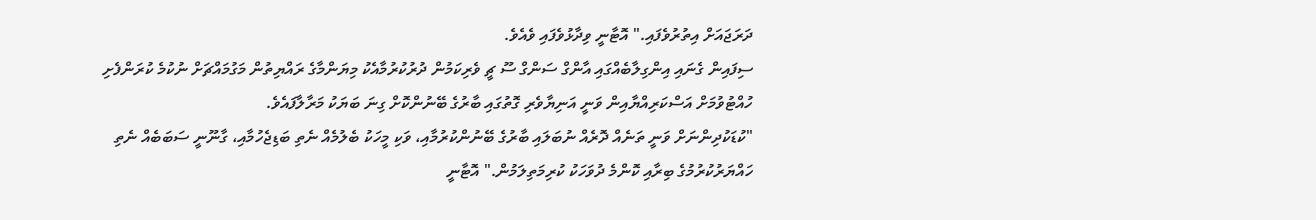ދަރަޖައަށް އިތުރުވެފައި." އޮޓާނީ ވިދާޅުވެފައި ވެއެވެ.
ސިފައިން ގެނައި އިންގިލާބެއްގައި އާންގް ސަންގް ސޫ ޗީ ވެރިކަމުން ދުރުކުރުމާއެކު މިޔަންމާގެ ރައްޔިތުން މަގުމައްޗަށް ނުކުމެ ކުރަންފެށި ހުއްޓުވުމަށް އަސްކަރިއްޔާއިން ވަނީ އަނިޔާވެރި ގޮތުގައި ބާރުގެ ބޭނުންކޮށް ގިނަ ބަޔަކު މަރާލާފައެވެ.
"ކުޑަކުދިންނަށް ވަނީ ތަނެއް ދޮރެއް ނުބަލައި ބާރުގެ ބޭނުންކުރުމާއި، ވަކި މީހަކު ބެލުމެއް ނެތި ބަޑިޖެހުމާއި، ގާނޫނީ ސަބަބެއް ނެތި ހައްޔަރުކުރުމުގެ ބިރާއި ކޮންމެ ދުވަހަކު ކުރިމަތިލަމުން." އޮޓާނީ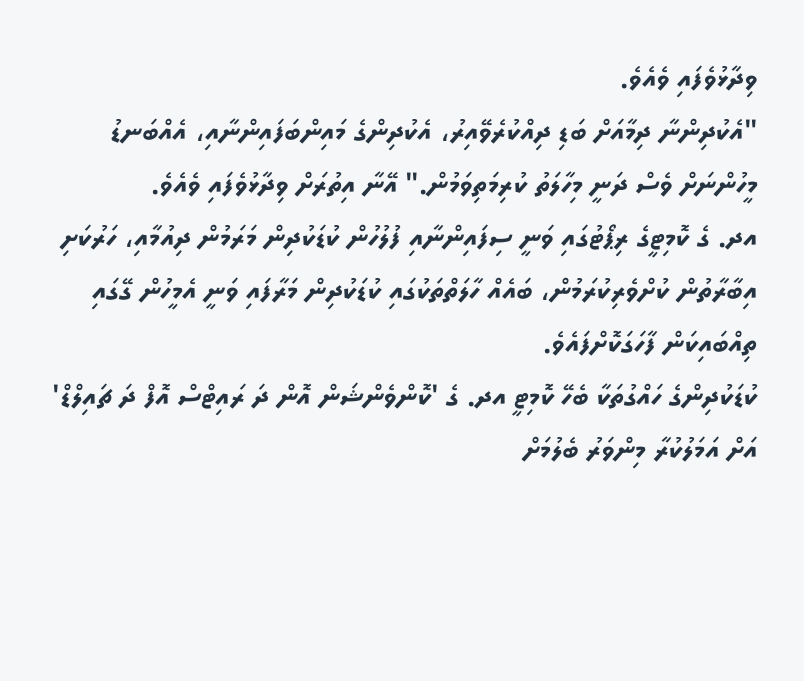ވިދާޅުވެފައި ވެއެވެ.
"އެކުދިންނާ ދިމާއަށް ބަޑި ދިއްކުރެވޭއިރު، އެކުދިންގެ މައިންބަފައިންނާއި، އެއްބަނޑު މީހުންނަށް ވެސް ދަނީ މިހާލަތު ކުރިމަތިވަމުން." އޭނާ އިތުރަށް ވިދާޅުވެފައި ވެއެވެ.
އދ. ގެ ކޮމިޓީގެ ރިޕޯޓުގައި ވަނީ ސިފައިންނާއި ފުލުހުން ކުޑަކުދިން މަރަމުން ދިއުމާއި، ހަރުކަށި އިބާރާތުން ކުށްވެރިކުރަމުން، ބައެއް ހާލަތްތަކުގައި ކުޑަކުދިން މަރާފައި ވަނީ އެމީހުން ގޭގައި ތިއްބައިކަން ފާހަގަކޮށްފައެވެ.
ކުޑަކުދިންގެ ހައްގުތަކާ ބެހޭ ކޮމިޓީ އދ. ގެ 'ކޮންވެންޝަން އޮން ދަ ރައިޓްސް އޮފް ދަ ޗައިލްޑް' އަށް އަމަލުކުރާ މިންވަރު ބެލުމަށް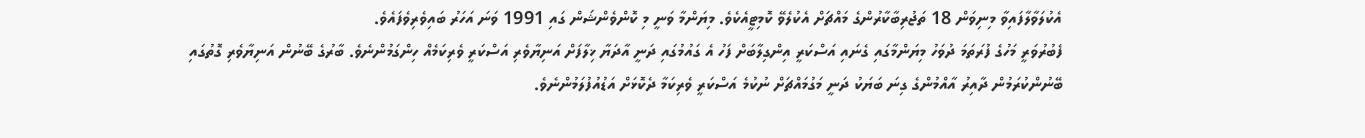އެކުލަވާލާފައިވާ މިނިވަން 18 ތަޖުރިބާކާރުންގެ މައްޗަށް އެކުލެވޭ ކޮމިޓީއެކެވެ. މިޔަންމާ ވަނީ މި ކޮންވެންޝަން ގައި 1991 ވަނަ އަހަރު ބައިވެރިވެފައެވެ.
ފެބުރުވަރީ މަހުގެ ފުރަތަމަ ދުވަހު މިޔަންމާގައި ގެނައި އަސްކަރީ އިންގިލާބަށް ފަހު އެ ގައުމުގައި ދަނީ އާދަޔާ ޚިލާފަށް އަނިޔާވެރި އަސްކަރީ ވެރިކަމެއް ހިންގަމުންނެވެ. ބާރުގެ ބޭނުން އަނިޔާވެރި ގޮތުގައި ބޭނުންކުރަމުން ދާއިރު އާއްމުންގެ ގިނަ ބަޔަކު ދަނީ މަގުމައްޗަށް ނުކުމެ އަސްކަރީ ވެރިކަމާ ދެކޮޅަށް އަޑުއުފުލަމުންނެވެ.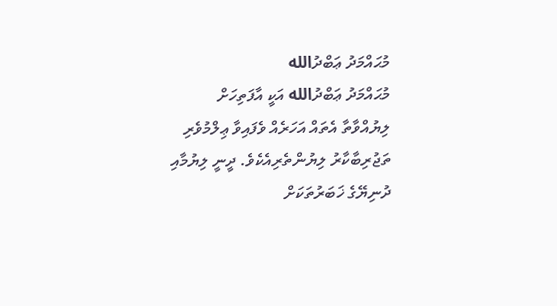މުޙައްމަދު ޢަބްދުالله
މުޙައްމަދު ޢަބްދުالله އަކީ އާފަތިހަށް ލިޔުއްވާތާ އެތައް އަހަރެއް ވެފައިވާ ޢިލްމުވެރި ތަޖުރިބާކާރު ލިޔުންތެރިއެކެވެ. ދީނީ ލިޔުމާއި ދުނިޔޭގެ ޚަބަރުތަކަށް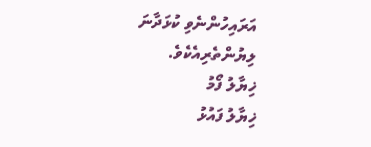އަރައިހުންނެވި ކުޅަދާނަ ލިޔުންތެރިއެކެވެ.
ޚިޔާލު ފޯމު
ޚިޔާލު ފައުޅު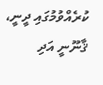ކުރެއްވުމުގައި ދީނީ، ޤާނޫނީ އަދި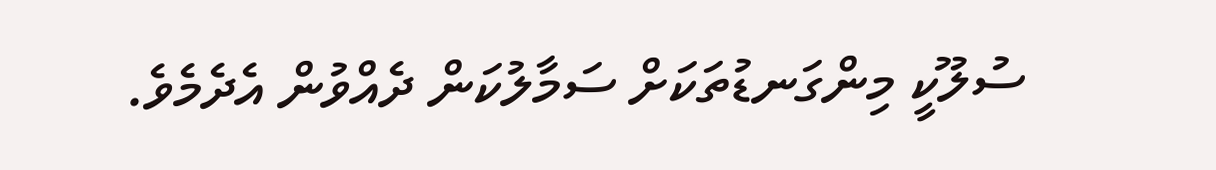ސުލޫކީ މިންގަނޑުތަކަށް ސަމާލުކަން ދެއްވުން އެދެމެވެ.